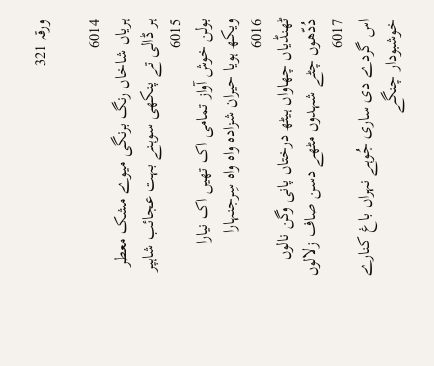ورقہ 321

6014
ہریاں شاخاں رنگ برنگی میوے مشک معطر
ہر ڈالی تے پنکھی سوہنے بہت عجائب شاہپر
6015
بولن خوش آواز تمامی اک تھیں اک نیارا
ویکھ ہویا حیران شزادہ واہ واہ سِرجنہارا
6016
ٹھنڈیاں چھاواں ہیٹھ درختاں پانی وگن نالوں
دُدّھوں چٹے شہدوں مٹھے دسن صاف زلالوں
6017
اس گردے دی ساری جُوہے نہراں باغ کنارے
خوشبودار چنگے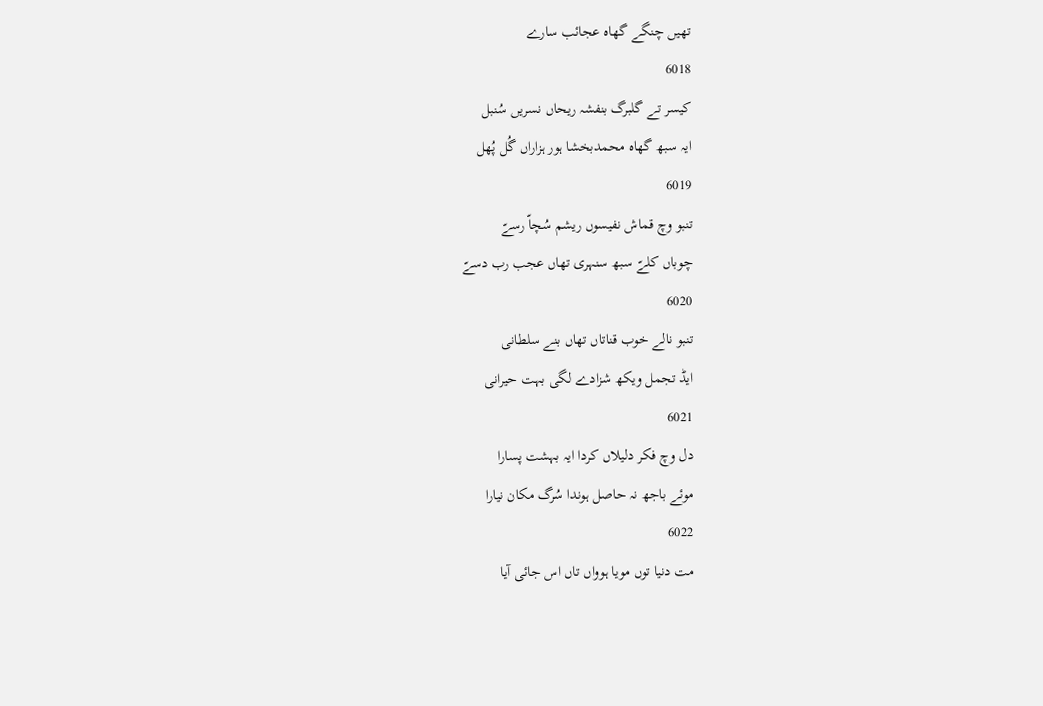تھیں چنگے گھاہ عجائب سارے
6018
کیسر تے گلبرگ بنفشہ ریحاں نسریں سُنبل
ایہ سبھ گھاہ محمدبخشا ہور ہزاراں گُل پُھل
6019
تنبو وچ قماش نفیسوں ریشم سُچاّ رسےّ
چوباں کلےّ سبھ سنہری تھاں عجب رب دسےّ
6020
تنبو نالے خوب قناتاں تھاں بنے سلطانی
ایڈ تجمل ویکھ شزادے لگی بہت حیرانی
6021
دل وچ فکر دلیلاں کردا ایہ بہشت پسارا
موئے باجھ نہ حاصل ہوندا سُرگ مکان نیارا
6022
مت دنیا توں مویا ہوواں تاں اس جائی آیا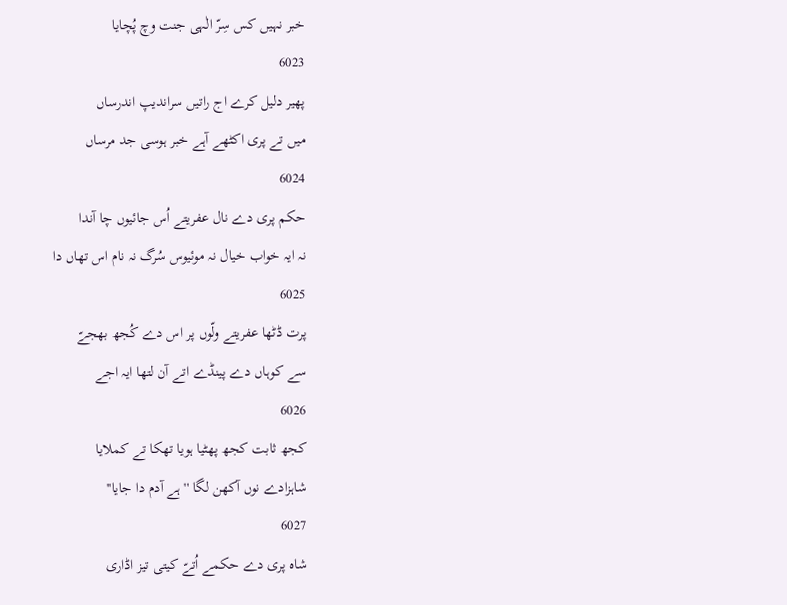خبر نہیں کس سِرّ الٰہی جنت وچ پُچایا
6023
پھیر دلیل کرے اج راتیں سراندیپ اندرساں
میں تے پری اکٹھے آہے خبر ہوسی جد مرساں
6024
حکم پری دے نال عفریتے اُس جائیوں چا آندا
نہ ایہ خواب خیال نہ موئیوس سُرگ نہ نام اس تھاں دا
6025
پرت ڈٹھا عفریتے ولّوں پر اس دے کُجھ بھجےّ
سے کوہاں دے پینڈے اتے آن لتھا ایہ اجے
6026
کجھ ثابت کجھ پھٹیا ہویا تھکا تے کملایا
شاہزادے نوں آکھن لگا ''ہے آدم دا جایا''
6027
شاہ پری دے حکمے اُتےّ کیتی تیز اڈاری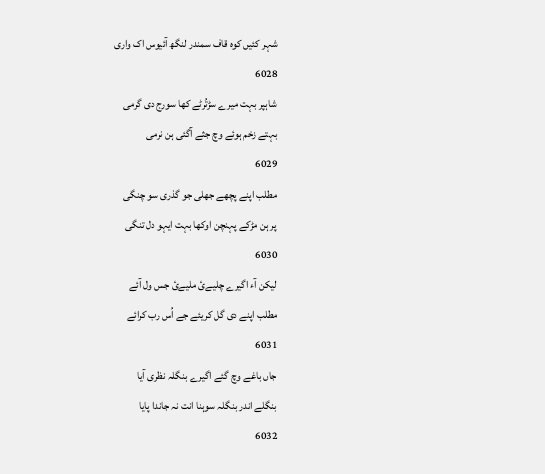شہر کئیں کوہ قاف سمندر لنگھ آئیوس اک واری
6028
شاہپر بہت میرے سڑتُرٹے کھا سورج دی گرمی
بہتے زخم ہوئے وچ جثے آگئی ہن نرمی
6029
مطلب اپنے پچھے جھلی جو گذری سو چنگی
پر ہن مڑکے پہنچن اوکھا بہت ایہو دل تنگی
6030
لیکن آء اگیرے چلیےئ ملیےئ جس ول آئے
مطلب اپنے دی گل کریئے جے اُس رب کرائے
6031
جاں باغے وچ گئے اگیرے بنگلہ نظری آیا
بنگلے اندر بنگلہ سوہنا انت نہ جاندا پایا
6032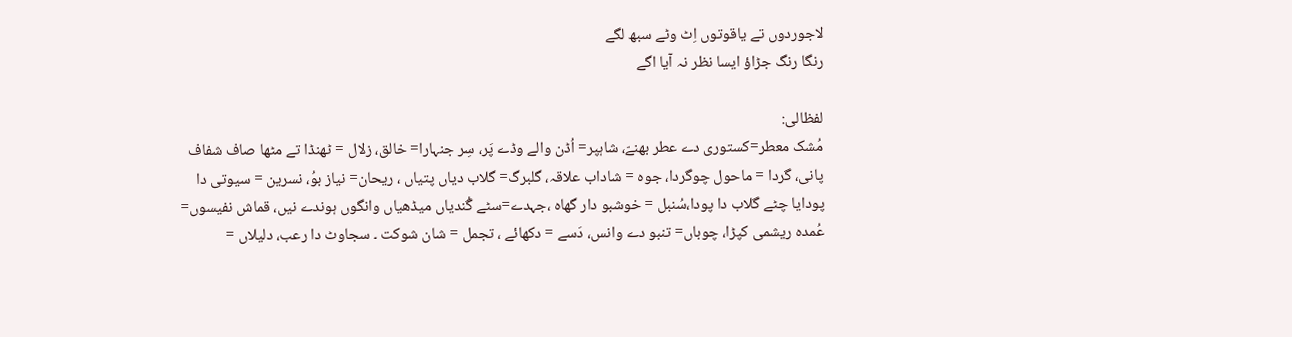لاجوردوں تے یاقوتوں اِٹ وٹے سبھ لگے
رنگا رنگ جڑاؤ ایسا نظر نہ آیا اگے

لفظالی:
مُشک معطر=کستوری دے عطر بھنےّ، شاہپر= اُڈن والے وڈے پَر، سِر جنہارا= خالق، زلال = ٹھنڈا تے مٹھا صاف شفاف پانی، گردا = ماحول چوگردا، جوہ = شاداب علاقہ، گلبرگ= گلاب دیاں پتیاں ، ریحان= نیاز بوُ، نسرین = سیوتی دا پودایا چٹے گلاب دا پودا،سُنبل = خوشبو دار گھاہ ،جہدے=سٹے گُندیاں میڈھیاں وانگوں ہوندے نیں، قماش نفیسوں= عُمدہ ریشمی کپڑا، چوباں= تنبو دے وانس، دَسے = دکھائے ، تجمل = شان شوکت ۔ سجاوٹ دا رعب، دلیلاں =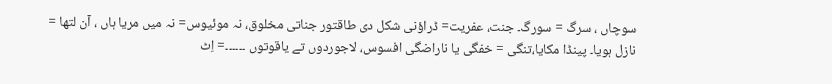سوچاں ، سرگ = سورگ۔ جنت، عفریت= ڈراؤنی شکل دی طاقتور جناتی مخلوق، نہ موئیوس= نہ میں مریا ہاں ، آن لتھا = نازل ہویا۔ پینڈا مکایا،تنگی = خفگی یا ناراضگی افسوس، لاجوردوں تے یاقوتوں ۔۔۔۔۔۔= اِٹ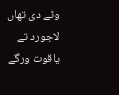وٹے دی تھاں لاجورد تے یاقوت ورگے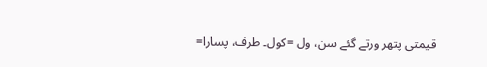قیمتی پتھر ورتے گئے سن، ول =کول۔ طرف، پسارا=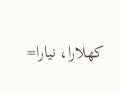کھلارا، نیارا=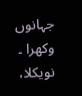جہانوں وکھرا ۔ نویکلا،